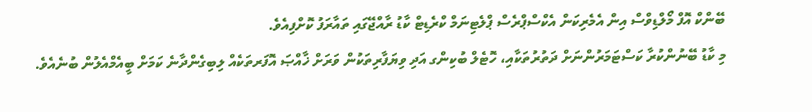ބޭންކް އޮފް މޯލްޑިވްސް އިން އެމެރިކަން އެކްސްޕްރެސް ޕްލެޓިނަމް ކްރެޑިޓް ކާޑު ރާއްޖޭގައި ތައާރަފު ކޮށްފިއެވެ.
މި ކާޑު ބޭނުންކުރާ ކަސްޓަމަރުންނަށް ދަތުރުތަކާއި، ހޮޓެލް ބުކިންގ އަދި ވިޔަފާރިތަކުން ވަރަށް ޚާއްޞަ އޮފަރތަކެއް ލިބިގެންދާނެ ކަމަށް ބީއެމްއެލުން ބުނެއެވެ.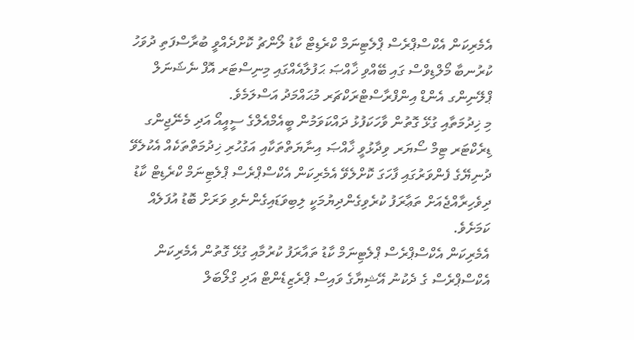އެމެރިކަން އެކްސްޕްރެސް ޕްލެޓިނަމް ކްރެޑިޓް ކާޑު ލޯންޗު ކޮށްދެއްވީ ބުރާސްފަތި ދުވަހު ކުރުނބާ މޯލްޑިވްސް ގައި ބޭއްވި ޚާއްޞަ ޙަފުލާއެއްގައި މިނިސްޓަރ އޮފް ނެޝަނަލް ޕްލޭނިންގ އެންޑް އިންފްރާސްޓްރަކްޗަރ މުޙައްމަދު އަސްލަމެވެ.
މި ޚިދުމަތާއި ގުޅޭ ގޮތުން ވާހަކަފުޅު ދައްކަވަމުން ބީއެމްއެލްގެ ސީއީއޯ އަދި މެނޭޖިންގ ޑިރެކްޓަރ ޓިމް ސޯޔަރ ވިދާޅުވީ ޚާއްޞަ އިނާޔަތްތަކާއި އަގުހުރި ޚިދުމަތްތަކެއް އެކުލެވޭ ދުނިޔޭގެ ފެންވަރުގައި ފާހަގަ ކޮށްލެވޭ އެމެރިކަން އެކްސްޕްރެސް ޕްލެޓިނަމް ކްރެޑިޓް ކާޑު ދިވެހިރާއްޖެއަށް ތަޢާރަފު ކުރެވިގެންދިޔުމަކީ ލިބިވަޑައިގެންނެވި ވަރަށް ބޮޑު އުފަލެއް ކަމަށެވެ.
އެމެރިކަން އެކްސްޕްރެސް ޕްލެޓިނަމް ކާޑު ތައާރަފު ކުރުމާއި ގުޅޭ ގޮތުން އެމެރިކަން އެކްސްޕްރެސް ގެ ދެކުނު އޭޝިޔާގެ ވައިސް ޕްރެޒިޑެންޓް އަދި ގްލޯބަލް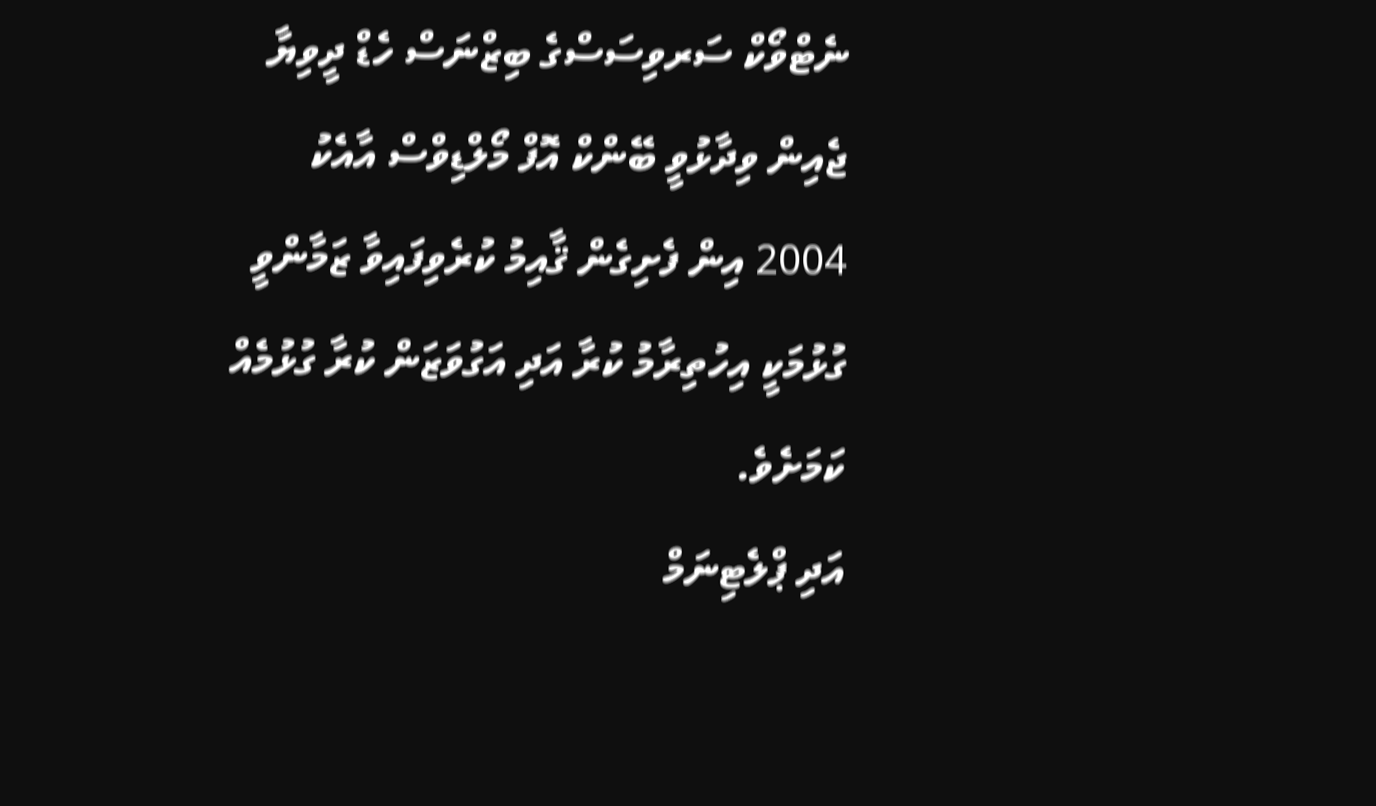ނެޓްވޯކް ސަރވިސަސްގެ ބިޒްނަސް ހެޑް ދީވިޔާ ޖެއިން ވިދާޅުވީ ބޭންކް އޮފް މޯލްޑިވްސް އާއެކު 2004 އިން ފެށިގެން ޤާއިމު ކުރެވިފައިވާ ޒަމާންވީ ގުޅުމަކީ އިހުތިރާމު ކުރާ އަދި އަގުވަޒަން ކުރާ ގުޅުމެއް ކަމަށެވެ.
އަދި ޕްލެޓިނަމް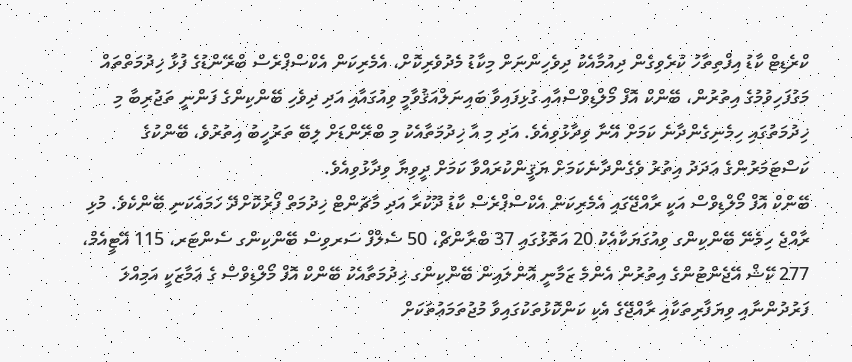ކްރެޑިޓް ކާޑު އިފްތިތާހު ކުރެވިގެން ދިއުމާއެކު ދިވެހިންނަށް މިކާޑު މެދުވެރިކޮށް، އެމެރިކަން އެކްސްޕްރެސް ބްރޭންޑުގެ ފުޅާ ޚިދުމަތްތައް މަގުފަހިވުމުގެ އިތުރުން، ބޭންކް އޮފް މޯލްޑިވްސްއާއި ގުޅިފައިވާ ބައިނަލްއަޤުވާމީ ވިއުގައާއި އަދި ދިވެހި ބޭންކިންގެ ފަންނީ ތަޖުރިބާ މި ޚިދުމަތުގައި ހިމެނިގެންދާނެ ކަމަށް އޭނާ ވިދާޅުވިއެވެ. އަދި މި އާ ޚިދުމަތާއެކު މި ބްރޭންޑަށް ލިބޭ ތަރުހީބު އިތުރުވެ، ބޭންކުގެ ކަސްޓަމަރުންގެ ޢަދަދު އިތުރު ވެގެންދާނެކަމަށް ޔަޤީންކުރައްވާ ކަމަށް ދީވިޔާ ވިދާޅުވިއެވެ.
ބޭންކް އޮފް މޯލްޑިވްސް އަކީ ރާއްޖޭގައި އެމެރިކަން އެކްސްޕްރެސް ކާޑު ދޫކުރާ އަދި މާޗަންޓް ޚިދުމަތް ފޯރުކޮށްދޭ ހަމައެކަނި ބޭންކެވެ. މުޅި ރާއްޖެ ހިމެނޭ ބޭންކިންގ ވިއުގަޔަކާއެކު 20 އަތޮޅުގައި 37 ބްރާންޗް، 50 ސެލްފް ސަރވިސް ބޭންކިންގ ސެންޓަރ، 115 އޭޓީއެމް، 277 ކޭޝް އޭޖެންޓުންގެ އިތުރުން އެންމެ ޒަމާނީ އޮންލައިން ބޭންކިންގ ޚިދުމަތާއެކު ބޭންކް އޮފް މޯލްޑިވްސް ގެ ޢަމާޒަކީ އަމިއްލަ ފަރުދުންނާއި ވިޔަފާރިތަކާއި ރާއްޖޭގެ އެކި ކަންކޮޅުތަކުގައިވާ މުޖުތަމަޢުތަކަށް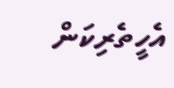އެހީތެރިކަން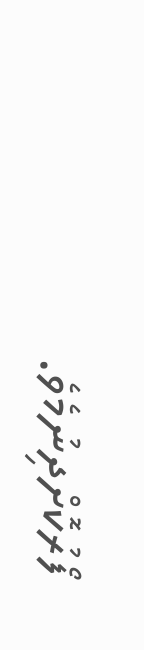ފޯރުކޮށްދިނުމެވެ.